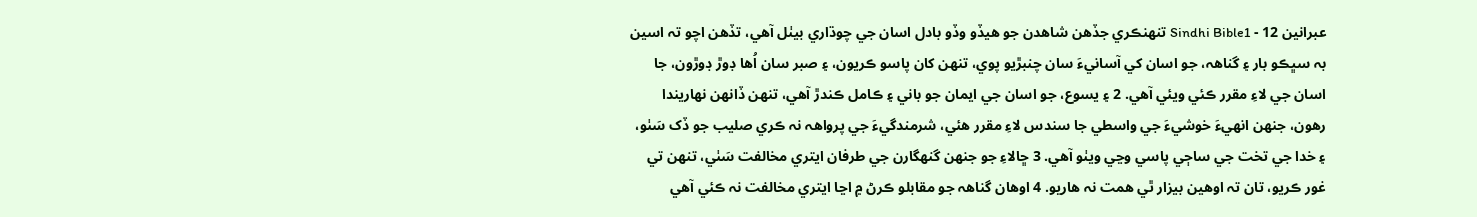عبرانين 12 - Sindhi Bible1 تنهنڪري جڏهن شاهدن جو هيڏو وڏو بادل اسان جي چوڌاري بيٺل آهي، تڏهن اچو تہ اسين بہ سڀڪو بار ۽ گناهہ، جو اسان کي آسانيءَ سان چنبڙيو پوي، تنهن کان پاسو ڪريون، ۽ صبر سان اُها ڊوڙ ڊوڙون، جا اسان جي لاءِ مقرر ڪئي ويئي آهي. 2 ۽ يسوع، جو اسان جي ايمان جو باني ۽ ڪامل ڪندڙ آهي، تنهن ڏانهن نهاريندا رهون، جنهن انهيءَ خوشيءَ جي واسطي جا سندس لاءِ مقرر هئي، شرمندگيءَ جي پرواهہ نہ ڪري صليب جو ڏک سَٺو، ۽ خدا جي تخت جي ساڄي پاسي وڃي ويٺو آهي. 3 ڇالاءِ جو جنهن گنهگارن جي طرفان ايتري مخالفت سَٺي، تنهن تي غور ڪريو، تان تہ اوهين بيزار ٿي همت نہ هاريو. 4 اوهان گناهہ جو مقابلو ڪرڻ ۾ اڃا ايتري مخالفت نہ ڪئي آهي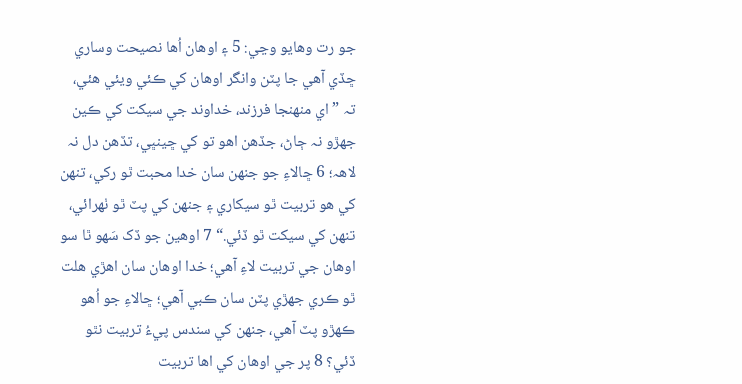جو رت وهايو وڃي: 5 ۽ اوهان اُها نصيحت وساري ڇڏي آهي جا پٽن وانگر اوهان کي ڪئي ويئي هئي، تہ ”اي منهنجا فرزند، خداوند جي سيکت کي ڪين جهڙو نہ ڄاڻ، جڏهن اهو تو کي ڇينڀي، تڏهن دل نہ لاهہ؛ 6 ڇالاءِ جو جنهن سان خدا محبت ٿو رکي، تنهن کي هو تربيت ٿو سيکاري ۽ جنهن کي پٽ ٿو ٺهرائي، تنهن کي سيکت ٿو ڏئي.“ 7 اوهين جو ڏک سَهو ٿا سو اوهان جي تربيت لاءِ آهي؛ خدا اوهان سان اهڙي هلت ٿو ڪري جهڙي پٽن سان ڪبي آهي؛ ڇالاءِ جو اُهو ڪهڙو پٽ آهي، جنهن کي سندس پيءُ تربيت نٿو ڏئي؟ 8 پر جي اوهان کي اها تربيت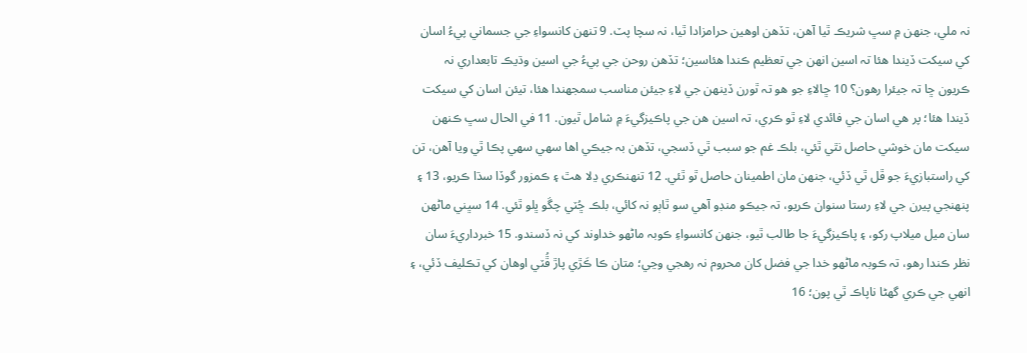نہ ملي، جنهن ۾ سڀ شريڪ ٿيا آهن، تڏهن اوهين حرامزادا ٿيا، نہ سچا پٽ. 9 تنهن کانسواءِ جي جسماني پيءُ اسان کي سيکت ڏيندا هئا تہ اسين انهن جي تعظيم ڪندا هئاسين؛ تڏهن روحن جي پيءُ جي اسين وڌيڪ تابعداري نہ ڪريون ڇا تہ جيئرا رهون؟ 10 ڇالاءِ جو هو تہ ٿورن ڏينهن جي لاءِ جيئن مناسب سمجهندا هئا، تيئن اسان کي سيکت ڏيندا هئا؛ پر هي اسان جي فائدي لاءِ ٿو ڪري، تہ اسين هن جي پاڪيزگيءَ ۾ شامل ٿيون. 11 في الحال سڀ ڪنهن سيکت مان خوشي حاصل نٿي ٿئي، بلڪ غم جو سبب ٿي ڏسجي، تڏهن بہ جيڪي اها سهي سهي پڪا ٿي ويا آهن، تن کي راستبازيءَ جو ڦل ٿي ڏئي، جنهن مان اطمينان حاصل ٿو ٿئي. 12 تنهنڪري ڍلا هٿ ۽ ڪمزور گوڏا سڌا ڪريو، 13 ۽ پنهنجي پيرن جي لاءِ رستا سنوان ڪريو، تہ جيڪو منڊو آهي سو ٿاٻو نہ کائي، بلڪ ڇُٽي چڱو ڀلو ٿئي. 14 سڀني ماڻهن سان ميل ميلاپ رکو، ۽ پاڪيزگيءَ جا طالب ٿيو، جنهن کانسواءِ ڪوبہ ماڻهو خداوند کي نہ ڏسندو. 15 خبرداريءَ سان نظر ڪندا رهو، تہ ڪوبہ ماڻهو خدا جي فضل کان محروم نہ رهجي وڃي؛ متان ڪا ڪَڙي پاڙ ڦُٽي اوهان کي تڪليف ڏئي، ۽ انهي جي ڪري گهڻا ناپاڪ ٿي پون؛ 16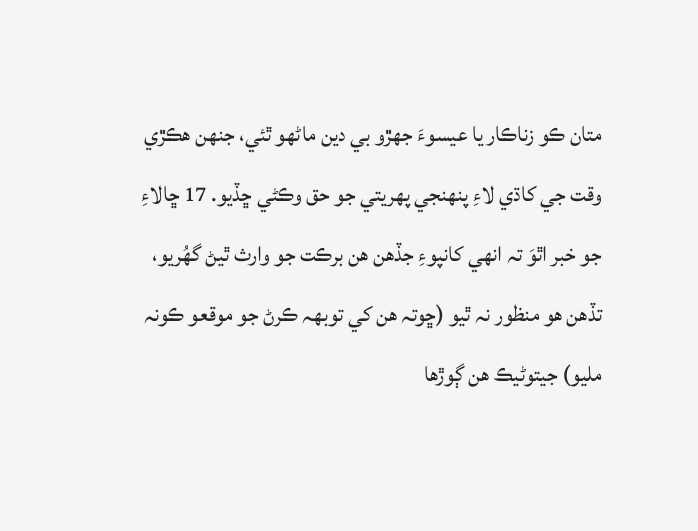متان ڪو زناڪار يا عيسوءَ جهڙو بي دين ماڻهو ٿئي، جنهن هڪڙي وقت جي کاڌي لاءِ پنهنجي پهريتي جو حق وڪڻي ڇڏيو. 17 ڇالاءِ جو خبر اٿوَ تہ انهي کانپوءِ جڏهن هن برڪت جو وارث ٿيڻ گهُريو، تڏهن هو منظور نہ ٿيو (ڇوتہ هن کي توبهہ ڪرڻ جو موقعو ڪونہ مليو) جيتوڻيڪ هن ڳوڙها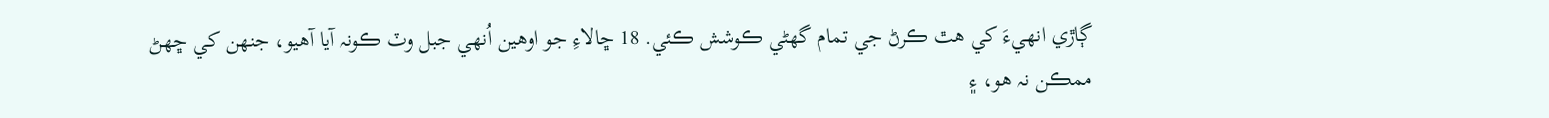ڳاڙي انهيءَ کي هٿ ڪرڻ جي تمام گهڻي ڪوشش ڪئي. 18 ڇالاءِ جو اوهين اُنهي جبل وٽ ڪونہ آيا آهيو، جنهن کي ڇهڻ ممڪن نہ هو، ۽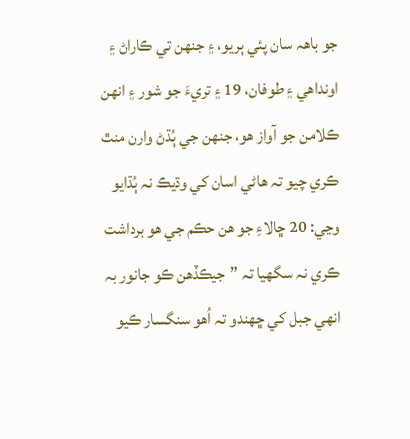جو باهہ سان پئي ٻريو، ۽ جنهن تي ڪاراڻ ۽ اونداهي ۽ طوفان، 19 ۽ تريءَ جو شور ۽ انهن ڪلامن جو آواز هو، جنهن جي ٻُڌڻ وارن منٿ ڪري چيو تہ هاڻي اسان کي وڌيڪ نہ ٻُڌايو وڃي: 20 ڇالاءِ جو هن حڪم جي هو برداشت ڪري نہ سگهيا تہ ”جيڪڏهن ڪو جانور بہ انهي جبل کي ڇهندو تہ اُهو سنگسار ڪيو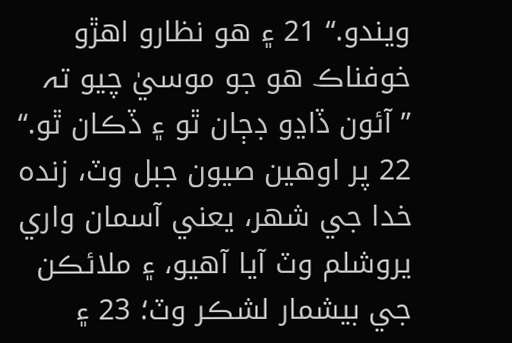ويندو.“ 21 ۽ هو نظارو اهڙو خوفناڪ هو جو موسيٰ چيو تہ ”آئون ڏاڍو ڊڄان ٿو ۽ ڏڪان ٿو.“ 22 پر اوهين صيون جبل وٽ، زندہ خدا جي شهر، يعني آسمان واري يروشلم وٽ آيا آهيو، ۽ ملائڪن جي بيشمار لشڪر وٽ؛ 23 ۽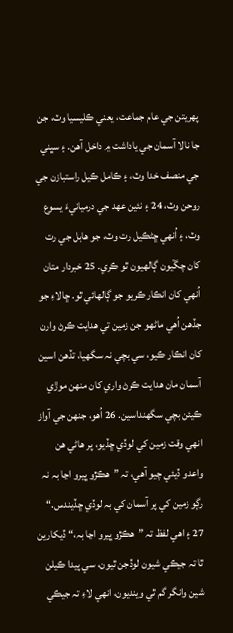پهريتن جي عام جماعت، يعني ڪليسيا وٽ، جن جا نالا آسمان جي ياداشت ۾ داخل آهن. ۽ سڀني جي منصف خدا وٽ، ۽ ڪامل ڪيل راستبازن جي روحن وٽ، 24 ۽ نئين عهد جي درميانيءَ يسوع وٽ، ۽ اُنهي ڇڻڪيل رت وٽ، جو هابل جي رت کان چڱيون ڳالهيون ٿو ڪري. 25 خبردار متان اُنهي کان انڪار ڪريو جو ڳالهائي ٿو. ڇالاءِ جو جڏهن اُهي ماڻهو جن زمين تي هدايت ڪرڻ وارن کان انڪار ڪيو، سي بچي نہ سگهيا، تڏهن اسين آسمان مان هدايت ڪرڻ واري کان منهن موڙي ڪيئن بچي سگهنداسين. 26 اُهو، جنهن جي آواز انهي وقت زمين کي لوڏي ڇڏيو، پر هاڻي هن واعدو ڏيئي چيو آهي، تہ ”هڪڙو ڀيرو اڃا بہ نہ رڳو زمين کي پر آسمان کي بہ لوڏي ڇڏيندس.“ 27 ۽ اهي لفظ تہ ”هڪڙو ڀيرو اڃا بہ،“ ڏيکارين ٿا تہ جيڪي شيون لوڏجن ٿيون، سي پيدا ڪيلن شين وانگر گم ٿي وينديون، انهي لاءِ تہ جيڪي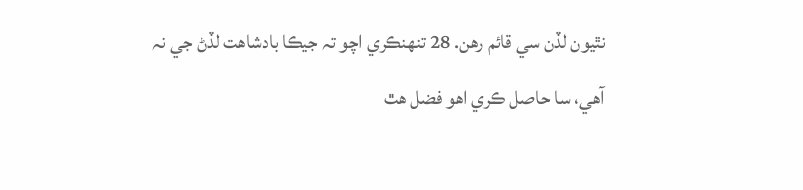نٿيون لڏن سي قائم رهن. 28 تنهنڪري اچو تہ جيڪا بادشاهت لڏڻ جي نہ آهي، سا حاصل ڪري اهو فضل هٿ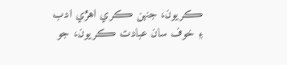ڪريون، جنهن ڪري اهڙي ادب ۽ خوف سان عبادت ڪريون، جو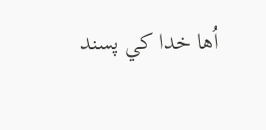اُها خدا کي پسند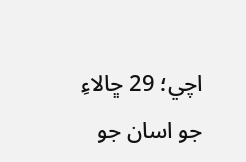اچي؛ 29 ڇالاءِ جو اسان جو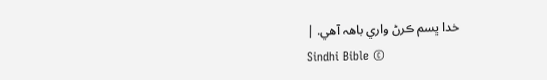خدا ڀسم ڪرڻ واري باهہ آهي. |
Sindhi Bible ©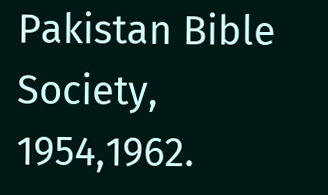Pakistan Bible Society, 1954,1962.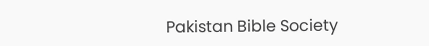Pakistan Bible Society